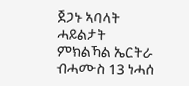ጀጋኑ ኣባላት ሓይልታት ምክልኻል ኤርትራ ብሓሙስ 13 ነሓሰ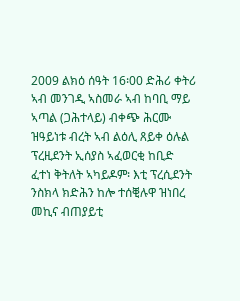2009 ልክዕ ሰዓት 16፡00 ድሕሪ ቀትሪ ኣብ መንገዲ ኣስመራ ኣብ ከባቢ ማይ ኣጣል (ጋሕተላይ) ብቀጭ ሕርሙ ዝዓይነቱ ብረት ኣብ ልዕሊ ጸይቀ ዕሉል ፕረዚደንት ኢሰያስ ኣፈወርቂ ከቢድ ፈተነ ቅትለት ኣካይዶም፡ እቲ ፕረሲደንት ንስክላ ክድሕን ከሎ ተሰቒሉዋ ዝነበረ መኪና ብጠያይቲ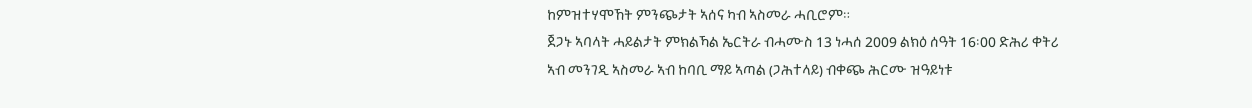ከምዝተሃሞኸት ምንጭታት ኣሰና ካብ ኣስመራ ሓቢሮም።
ጀጋኑ ኣባላት ሓይልታት ምክልኻል ኤርትራ ብሓሙስ 13 ነሓሰ 2009 ልክዕ ሰዓት 16፡00 ድሕሪ ቀትሪ ኣብ መንገዲ ኣስመራ ኣብ ከባቢ ማይ ኣጣል (ጋሕተላይ) ብቀጭ ሕርሙ ዝዓይነቱ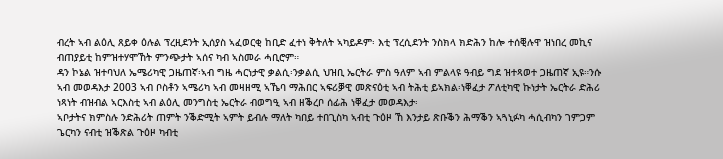ብረት ኣብ ልዕሊ ጸይቀ ዕሉል ፕረዚደንት ኢሰያስ ኣፈወርቂ ከቢድ ፈተነ ቅትለት ኣካይዶም፡ እቲ ፕረሲደንት ንስክላ ክድሕን ከሎ ተሰቒሉዋ ዝነበረ መኪና ብጠያይቲ ከምዝተሃሞኸት ምንጭታት ኣሰና ካብ ኣስመራ ሓቢሮም።
ዳን ኮኔል ዝተባህለ ኤሜሪካዊ ጋዜጠኛ፡ኣብ ግዜ ሓርነታዊ ቃልሲ፡ንቃልሲ ህዝቢ ኤርትራ ምስ ዓለም ኣብ ምልላዩ ዓብይ ግደ ዝተጻወተ ጋዜጠኛ ኢዩ።ንሱ ኣብ መወዳእታ 2003 ኣብ ቦስቶን ኣሜሪካ ኣብ መዛዘሚ ኣኼባ ማሕበር ኣፍሪቓዊ መጽናዕቲ ኣብ ትሕቲ ይኣክል፡ነቐፈታ ፖለቲካዊ ኩነታት ኤርትራ ድሕሪ ነጻነት ብዝብል ኣርእስቲ ኣብ ልዕሊ መንግስቲ ኤርትራ ብወግዒ ኣብ ዘቕረቦ ሰፊሕ ነቐፈታ መወዳእታ፡
ኣቦታትና ክምስሉ ንድሕሪት ጠምት ንቕድሚት ኣምት ይብሉ ማለት ካበይ ተበጊስካ ኣብቲ ጉዕዞ ኸ እንታይ ጽቡቕን ሕማቕን ኣጓኒፉካ ሓሲብካን ገምጋም ጌርካን ናብቲ ዝቕጽል ጉዕዞ ካብቲ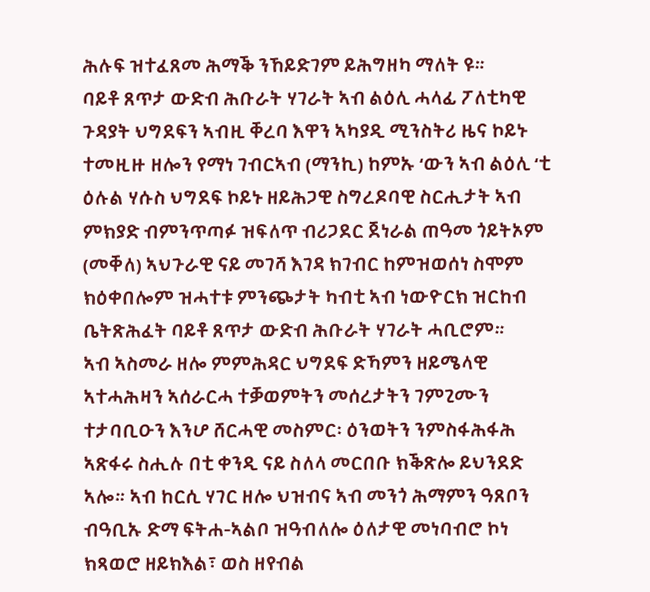ሕሉፍ ዝተፈጸመ ሕማቕ ንኸይድገም ይሕግዘካ ማለት ዩ።
ባይቶ ጸጥታ ውድብ ሕቡራት ሃገራት ኣብ ልዕሊ ሓላፊ ፖለቲካዊ ጉዳያት ህግደፍን ኣብዚ ቐረባ እዋን ኣካያዲ ሚንስትሪ ዜና ኮይኑ ተመዚዙ ዘሎን የማነ ገብርኣብ (ማንኪ) ከምኡ ‘ውን ኣብ ልዕሊ ‘ቲ ዕሉል ሃሱስ ህግደፍ ኮይኑ ዘይሕጋዊ ስግረዶባዊ ስርሒታት ኣብ ምክያድ ብምንጥጣፉ ዝፍለጥ ብሪጋደር ጀነራል ጠዓመ ጎይትኦም (መቐለ) ኣህጉራዊ ናይ መገሻ እገዳ ክገብር ከምዝወሰነ ስሞም ክዕቀበሎም ዝሓተቱ ምንጭታት ካብቲ ኣብ ነውዮርክ ዝርከብ ቤትጽሕፈት ባይቶ ጸጥታ ውድብ ሕቡራት ሃገራት ሓቢሮም።
ኣብ ኣስመራ ዘሎ ምምሕዳር ህግደፍ ድኻምን ዘይሜላዊ ኣተሓሕዛን ኣሰራርሓ ተቓወምትን መሰረታትን ገምጊሙን ተታባቢዑን እንሆ ሸርሓዊ መስምር፡ ዕንወትን ንምስፋሕፋሕ ኣጽፋሩ ስሒሉ በቲ ቀንዲ ናይ ስለላ መርበቡ ክቕጽሎ ይህንደድ ኣሎ። ኣብ ከርሲ ሃገር ዘሎ ህዝብና ኣብ መንጎ ሕማምን ዓጸቦን ብዓቢኡ ድማ ፍትሐ-ኣልቦ ዝዓብለሎ ዕለታዊ መነባብሮ ኮነ ክጻወሮ ዘይክእል፣ ወስ ዘየብል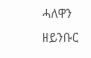ሓለዋን ዘይንቡር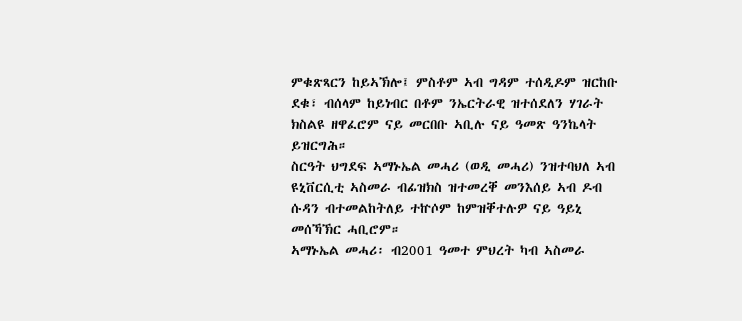ምቁጽጻርን ከይኣኽሎ፤ ምስቶም ኣብ ግዳም ተሰዲዶም ዝርከቡ ደቁ፣ ብሰላም ከይነብር በቶም ንኤርትራዊ ዝተሰደለን ሃገራት ክስልዩ ዘዋፈሮም ናይ መርበቡ ኣቢሉ ናይ ዓመጽ ዓንኬላት ይዝርግሕ።
ስርዓት ህግደፍ ኣማኑኤል መሓሪ (ወዲ መሓሪ) ንዝተባህለ ኣብ ዩኒቨርሲቲ ኣስመራ ብፊዝክስ ዝተመረቐ መንእሰይ ኣብ ዶብ ሱዳን ብተመልከትለይ ተኵሶም ከምዝቐተሉዎ ናይ ዓይኒ መሰኻኽር ሓቢሮም።
ኣማኑኤል መሓሪ፡ ብ2001 ዓመተ ምህረት ካብ ኣስመራ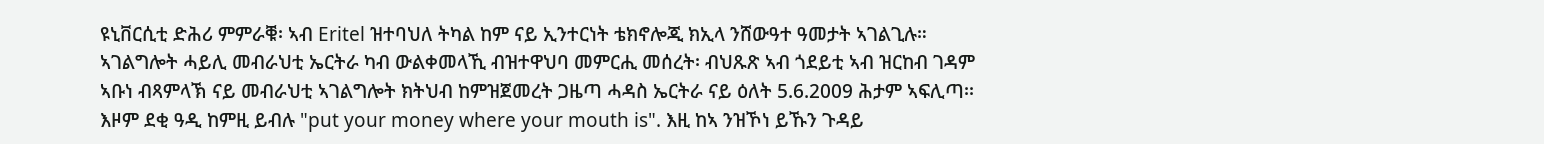ዩኒቨርሲቲ ድሕሪ ምምራቑ፡ ኣብ Eritel ዝተባህለ ትካል ከም ናይ ኢንተርነት ቴክኖሎጂ ክኢላ ንሸውዓተ ዓመታት ኣገልጊሉ።
ኣገልግሎት ሓይሊ መብራህቲ ኤርትራ ካብ ውልቀመላኺ ብዝተዋህባ መምርሒ መሰረት፡ ብህጹጽ ኣብ ጎደይቲ ኣብ ዝርከብ ገዳም ኣቡነ ብጻምላኽ ናይ መብራህቲ ኣገልግሎት ክትህብ ከምዝጀመረት ጋዜጣ ሓዳስ ኤርትራ ናይ ዕለት 5.6.2009 ሕታም ኣፍሊጣ፡፡
እዞም ደቂ ዓዲ ከምዚ ይብሉ "put your money where your mouth is". እዚ ከኣ ንዝኾነ ይኹን ጉዳይ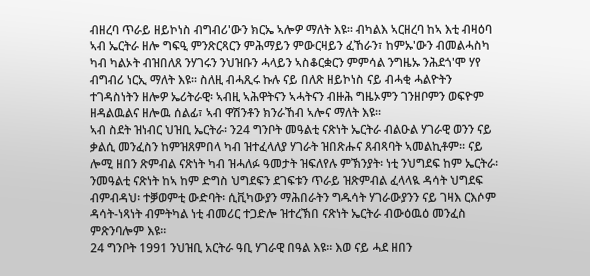ብዘረባ ጥራይ ዘይኮነስ ብግብሪ'ውን ክርኤ ኣሎዎ ማለት እዩ። ብካልእ ኣርዘረባ ከኣ እቲ ብዛዕባ ኣብ ኤርትራ ዘሎ ግፍዒ ምንጽርጻርን ምሕማይን ምውርዛይን ፈኸራን፣ ከምኡ'ውን ብመልሓስካ ካብ ካልኦት ብዝበለጸ ንሃገሩን ንህዝቡን ሓላይን ኣስቆርቋርን ምምሳል ንግዜኡ ንሕደጎ'ሞ ሃየ ብግብሪ ነርኢ ማለት እዩ። ስለዚ ብሓጺሩ ኩሉ ናይ በለጽ ዘይኮነስ ናይ ብሓቂ ሓልዮትን ተገዳስነትን ዘሎዎ ኤሪትራዊ፡ ኣብዚ ኣሕዋትናን ኣሓትናን ብዙሕ ግዜኦምን ገንዘቦምን ወፍዮም ዘዳልዉልና ዘሎዉ ሰልፊ፣ ኣብ ዋሽንቶን ክንራኸብ ኣሎና ማለት እዩ።
ኣብ ስደት ዝነብር ህዝቢ ኤርትራ፡ ን24 ግንቦት መዓልቲ ናጽነት ኤርትራ ብልዑል ሃገራዊ ወንን ናይ ቃልሲ መንፈስን ከምዝጸምበላ ካብ ዝተፈላለያ ሃገራት ዝበጽሑና ጸብጻባት ኣመልኪቶም። ናይ ሎሚ ዘበን ጽምብል ናጽነት ካብ ዝሓለፉ ዓመታት ዝፍለየሉ ምኽንያት፡ ነቲ ንህግደፍ ከም ኤርትራ፡ ንመዓልቲ ናጽነት ከኣ ከም ድግስ ህግደፍን ደገፍቱን ጥራይ ዝጽምብል ፈላላዪ ዳሳት ህግደፍ ብምብዳህ፡ ተቓወምቲ ውድባት፡ ሲቪካውያን ማሕበራትን ግዱሳት ሃገራውያንን ናይ ገዛእ ርእሶም ዳሳት-ነጻነት ብምትካል ነቲ ብመሪር ተጋድሎ ዝተረኽበ ናጽነት ኤርትራ ብውዕዉዕ መንፈስ ምጽንባሎም እዩ።
24 ግንቦት 1991 ንህዝቢ አርትራ ዓቢ ሃገራዊ በዓል እዩ። እወ ናይ ሓደ ዘበን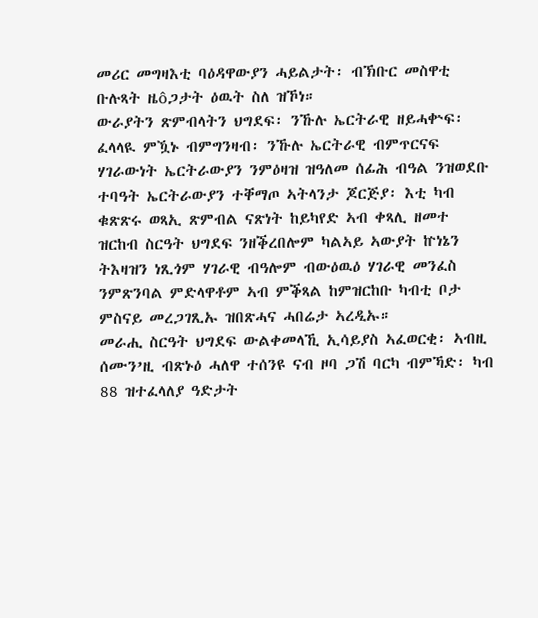መሪር መግዛእቲ ባዕዳዋውያን ሓይልታት፡ ብኽቡር መስዋቲ ቡሉጻት ዜôጋታት ዕዉት ስለ ዝኾነ።
ውራያትን ጽምብላትን ህግደፍ፡ ንኹሉ ኤርትራዊ ዘይሓቍፍ፡ ፈላላዪ ምዃኑ ብምግንዛብ፡ ንኹሉ ኤርትራዊ ብምጥርናፍ ሃገራውነት ኤርትራውያን ንምዕዛዝ ዝዓለመ ሰፊሕ ብዓል ንዝወደቡ ተባዓት ኤርትራውያን ተቐማጦ ኣትላንታ ጆርጅያ፡ እቲ ካብ ቁጽጽሩ ወጻኢ ጽምብል ናጽነት ከይካየድ ኣብ ቀጻሊ ዘመተ ዝርከብ ስርዓት ህግደፍ ንዘቕረበሎም ካልኣይ ኣውያት ኵነኔን ትእዛዝን ነጺጎም ሃገራዊ ብዓሎም ብውዕዉዕ ሃገራዊ መንፈስ ንምጽንባል ምድላዋቶም ኣብ ምቕጻል ከምዝርከቡ ካብቲ ቦታ ምስናይ መረጋገጺኡ ዝበጽሓና ሓበሬታ ኣረዲኡ።
መራሒ ስርዓት ህግደፍ ውልቀመላኺ ኢሳይያስ ኣፈወርቂ፡ ኣብዚ ሰሙን’ዚ ብጽኑዕ ሓለዋ ተሰንዩ ናብ ዞባ ጋሽ ባርካ ብምኻድ፡ ካብ 88 ዝተፈላለያ ዓድታት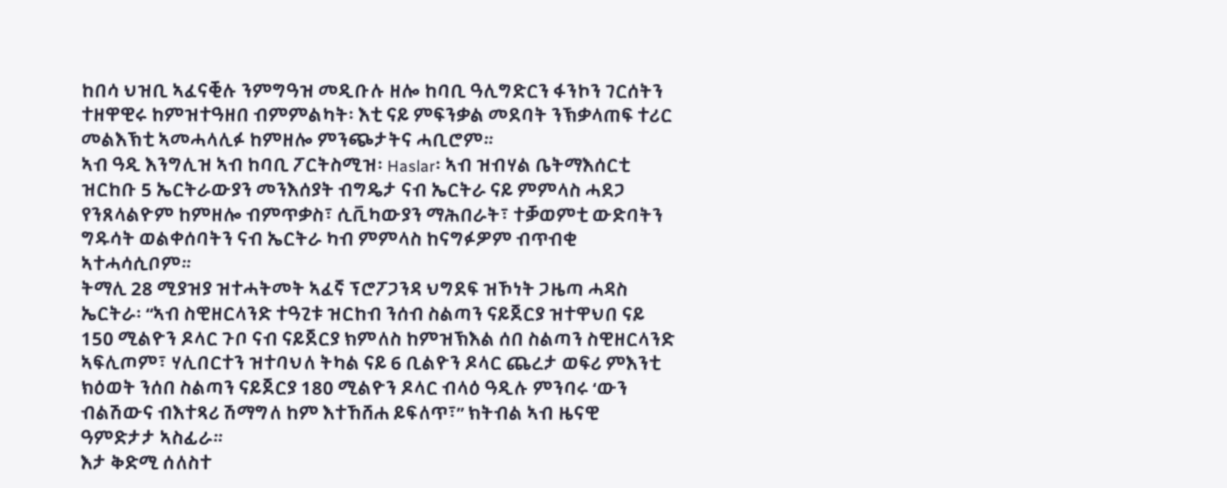ከበሳ ህዝቢ ኣፈናቒሉ ንምግዓዝ መዲቡሉ ዘሎ ከባቢ ዓሊግድርን ፋንኮን ገርሰትን ተዘዋዊሩ ከምዝተዓዘበ ብምምልካት፡ እቲ ናይ ምፍንቃል መደባት ንኽቃላጠፍ ተሪር መልእኽቲ ኣመሓላሊፉ ከምዘሎ ምንጭታትና ሓቢሮም።
ኣብ ዓዲ እንግሊዝ ኣብ ከባቢ ፖርትስሚዝ፡ Haslar፡ ኣብ ዝብሃል ቤትማእሰርቲ ዝርከቡ 5 ኤርትራውያን መንእሰያት ብግዴታ ናብ ኤርትራ ናይ ምምላስ ሓደጋ የንጸላልዮም ከምዘሎ ብምጥቃስ፣ ሲቪካውያን ማሕበራት፣ ተቓወምቲ ውድባትን ግዱሳት ወልቀሰባትን ናብ ኤርትራ ካብ ምምላስ ከናግፉዎም ብጥብቂ ኣተሓሳሲቦም።
ትማሊ 28 ሚያዝያ ዝተሓትመት ኣፈኛ ፕሮፖጋንዳ ህግደፍ ዝኾነት ጋዜጣ ሓዳስ ኤርትራ፡ “ኣብ ስዊዘርላንድ ተዓጊቱ ዝርከብ ንሰብ ስልጣን ናይጀርያ ዝተዋህበ ናይ 150 ሚልዮን ዶላር ጉቦ ናብ ናይጀርያ ክምለስ ከምዝኽእል ሰበ ስልጣን ስዊዘርላንድ ኣፍሊጦም፣ ሃሊበርተን ዝተባህለ ትካል ናይ 6 ቢልዮን ዶላር ጨረታ ወፍሪ ምእንቲ ክዕወት ንሰበ ስልጣን ናይጀርያ 180 ሚልዮን ዶላር ብላዕ ዓዲሉ ምንባሩ ‘ውን ብልሽውና ብእተጻሪ ሽማግለ ከም እተኸሸሐ ይፍለጥ፣” ክትብል ኣብ ዜናዊ ዓምድታታ ኣስፊራ።
እታ ቅድሚ ሰለስተ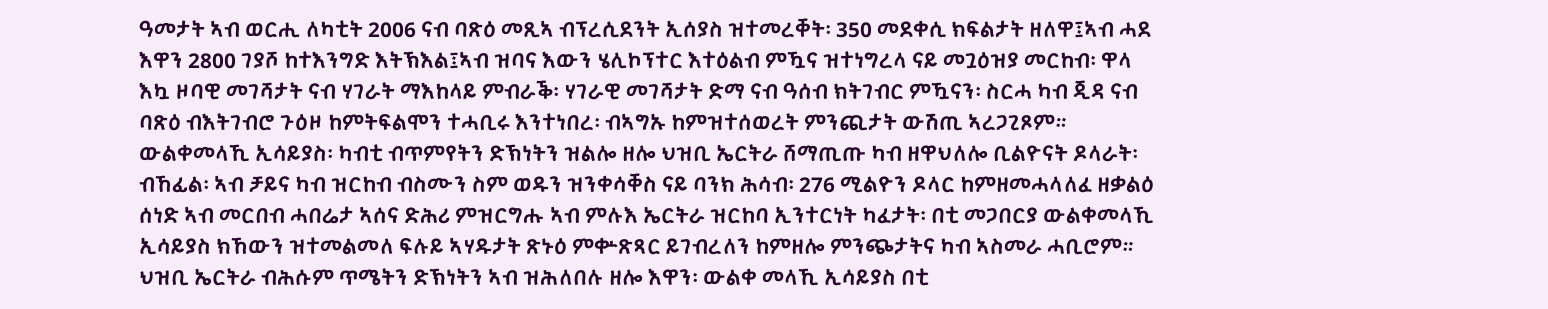ዓመታት ኣብ ወርሒ ለካቲት 2006 ናብ ባጽዕ መጺኣ ብፕረሲደንት ኢሰያስ ዝተመረቐት፡ 350 መደቀሲ ክፍልታት ዘለዋ፤ኣብ ሓደ እዋን 2800 ገያሾ ከተእንግድ እትኽእል፤ኣብ ዝባና እውን ሄሊኮፕተር እተዕልብ ምዃና ዝተነግረላ ናይ መጓዕዝያ መርከብ፡ ዋላ እኳ ዞባዊ መገሻታት ናብ ሃገራት ማእከላይ ምብራቕ፡ ሃገራዊ መገሻታት ድማ ናብ ዓሰብ ክትገብር ምዃናን፡ ስርሓ ካብ ጂዳ ናብ ባጽዕ ብእትገብሮ ጉዕዞ ከምትፍልሞን ተሓቢሩ እንተነበረ፡ ብኣግኡ ከምዝተሰወረት ምንጪታት ውሽጢ ኣረጋጊጾም።
ውልቀመላኺ ኢሳይያስ፡ ካብቲ ብጥምየትን ድኽነትን ዝልሎ ዘሎ ህዝቢ ኤርትራ ሸማጢጡ ካብ ዘዋህለሎ ቢልዮናት ዶላራት፡ ብኸፊል፡ ኣብ ቻይና ካብ ዝርከብ ብስሙን ስም ወዱን ዝንቀሳቐስ ናይ ባንክ ሕሳብ፡ 276 ሚልዮን ዶላር ከምዘመሓላለፈ ዘቃልዕ ሰነድ ኣብ መርበብ ሓበሬታ ኣሰና ድሕሪ ምዝርግሑ ኣብ ምሉእ ኤርትራ ዝርከባ ኢንተርነት ካፈታት፡ በቲ መጋበርያ ውልቀመላኺ ኢሳይያስ ክኸውን ዝተመልመለ ፍሉይ ኣሃዱታት ጽኑዕ ምቍጽጻር ይገብረለን ከምዘሎ ምንጭታትና ካብ ኣስመራ ሓቢሮም።
ህዝቢ ኤርትራ ብሕሱም ጥሜትን ድኽነትን ኣብ ዝሕለበሉ ዘሎ እዋን፡ ውልቀ መላኺ ኢሳይያስ በቲ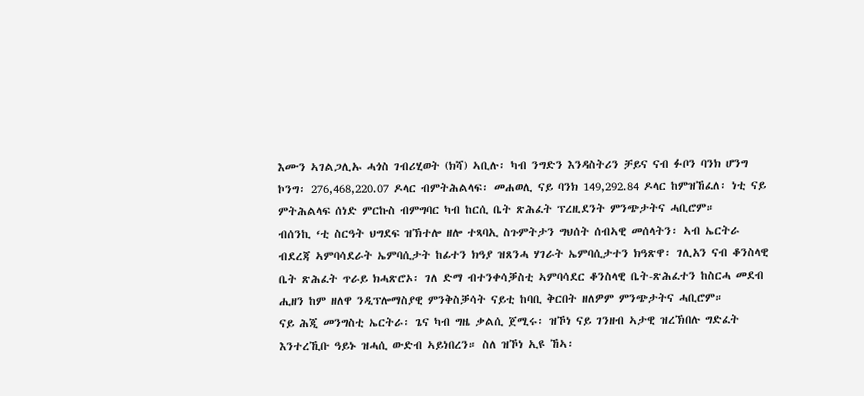እሙን ኣገልጋሊኡ ሓጎስ ገብሪሂወት (ክሻ) ኣቢሉ፡ ካብ ንግድን እንዳስትሪን ቻይና ናብ ፉቦን ባንክ ሆንግ ኮንግ፡ 276,468,220.07 ዶላር ብምትሕልላፍ፡ መሐወሊ ናይ ባንክ 149,292.84 ዶላር ከምዝኸፈለ፡ ነቲ ናይ ምትሕልላፍ ሰነድ ምርኩስ ብምግባር ካብ ከርሲ ቤት ጽሕፈት ፕረዚደንት ምንጭታትና ሓቢሮም።
ብሰንኪ ‘ቲ ስርዓት ህግደፍ ዝኽተሎ ዘሎ ተጻባኢ ስጉምትታን ግህሰት ሰብኣዊ መሰላትን፡ ኣብ ኤርትራ ብደረጃ ኣምባሳደራት ኤምባሲታት ከፊተን ክዓያ ዝጸንሓ ሃገራት ኤምባሲታተን ክዓጽዋ፡ ገሊአን ናብ ቆንስላዊ ቤት ጽሕፈት ጥራይ ክሓጽሮኦ፡ ገለ ድማ ብተንቀሳቓስቲ ኣምባሳደር ቆንስላዊ ቤት-ጽሕፈተን ከስርሓ መደብ ሒዘን ከም ዘለዋ ንዲፕሎማስያዊ ምንቅስቓሳት ናይቲ ከባቢ ቅርበት ዘለዎም ምንጭታትና ሓቢሮም።
ናይ ሕጂ መንግስቲ ኤርትራ፡ ጌና ካብ ግዜ ቃልሲ ጀሚሩ፡ ዝኾነ ናይ ገንዘብ ኣታዊ ዝረኽበሉ ግድፈት እንተረኺቡ ዓይኑ ዝሓሲ ውድብ ኣይነበረን። ስለ ዝኾነ ኢዩ ኸኣ፡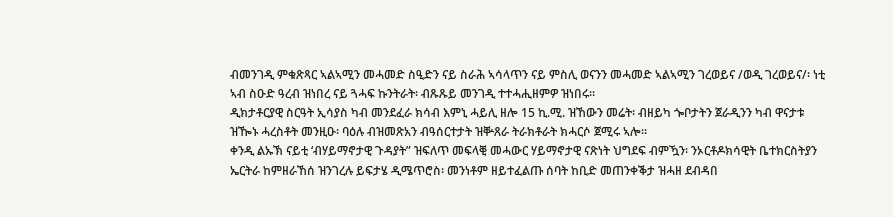ብመንገዲ ምቁጽጻር ኣልኣሚን መሓመድ ስዒድን ናይ ስራሕ ኣሳላጥን ናይ ምስሊ ወናንን መሓመድ ኣልኣሚን ገረወይና /ወዲ ገረወይና/፡ ነቲ ኣብ ስዑድ ዓረብ ዝነበረ ናይ ጓሓፍ ኩንትራት፡ ብጹጹይ መንገዲ ተተሓሒዘምዎ ዝነበሩ።
ዲክታቶርያዊ ስርዓት ኢሳያስ ካብ መንደፈራ ክሳብ እምኒ ሓይሊ ዘሎ 15 ኪ.ሚ. ዝኸውን መሬት፡ ብዘይካ ጐቦታትን ጀራዲንን ካብ ዋናታቱ ዝዀኑ ሓረስቶት መንዚዑ፡ ባዕሉ ብዝመጽአን ብዓሰርተታት ዝቝጸራ ትራክቶራት ክሓርሶ ጀሚሩ ኣሎ።
ቀንዲ ልኡኽ ናይቲ ‘ብሃይማኖታዊ ጉዳያት” ዝፍለጥ መፍላቒ መሓውር ሃይማኖታዊ ናጽነት ህግደፍ ብምዃን፡ ንኦርቶዶክሳዊት ቤተክርስትያን ኤርትራ ከምዘራኸሰ ዝንገረሉ ይፍታሄ ዲሜጥሮስ፡ መንነቶም ዘይተፈልጡ ሰባት ከቢድ መጠንቀቕታ ዝሓዘ ደብዳበ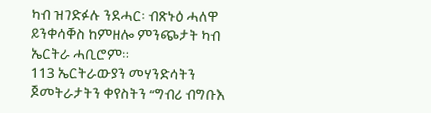ካብ ዝገድፉሉ ንደሓር፡ ብጽኑዕ ሓለዋ ይንቀሳቐስ ከምዘሎ ምንጭታት ካብ ኤርትራ ሓቢሮም።
113 ኤርትራውያን መሃንድሳትን ጆመትራታትን ቀየስትን “ግብሪ ብግቡእ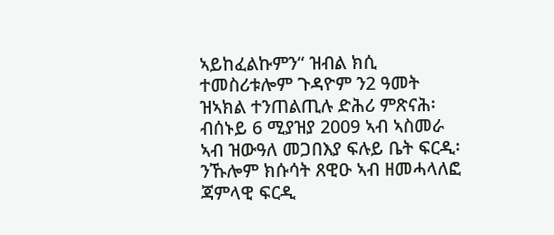ኣይከፈልኩምን“ ዝብል ክሲ ተመስሪቱሎም ጉዳዮም ን2 ዓመት ዝኣክል ተንጠልጢሉ ድሕሪ ምጽናሕ፡ ብሰኑይ 6 ሚያዝያ 2009 ኣብ ኣስመራ ኣብ ዝውዓለ መጋበእያ ፍሉይ ቤት ፍርዲ፡ ንኹሎም ክሱሳት ጸዊዑ ኣብ ዘመሓላለፎ ጃምላዊ ፍርዲ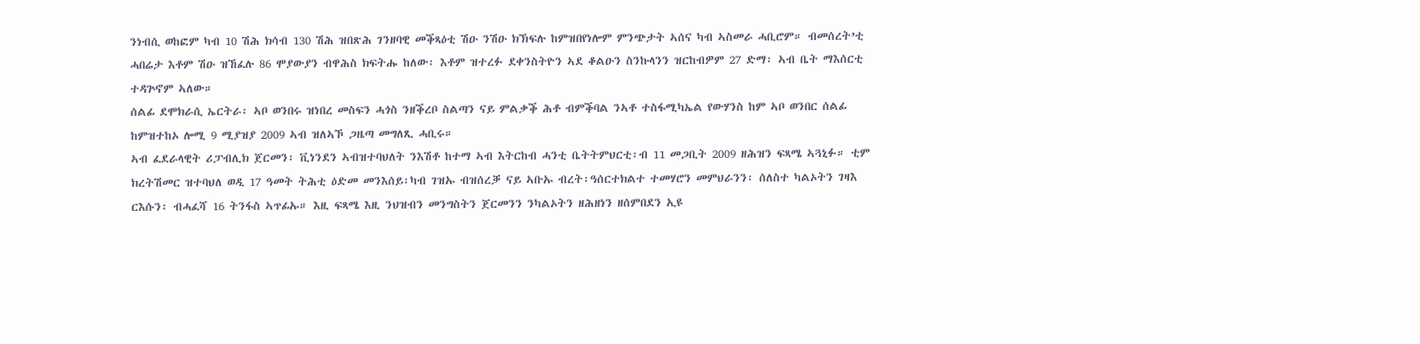ንነብሲ ወከፎም ካብ 10 ሽሕ ክሳብ 130 ሽሕ ዝበጽሕ ገንዘባዊ መቕጻዕቲ ሽዑ ንሽዑ ክኽፍሉ ከምዝበየነሎም ምንጭታት ኣሰና ካብ ኣስመራ ሓቢሮም። ብመሰረት’ቲ ሓበሬታ እቶም ሽዑ ዝኸፈሉ 86 ሞያውያን ብዋሕስ ክፍትሑ ከለው፡ እቶም ዝተረፉ ደቀንስትዮን ኣደ ቆልዑን ስንኩላንን ዝርከብዎም 27 ድማ፡ ኣብ ቤት ማእሰርቲ ተዳጕኖም ኣለው።
ሰልፊ ደሞክራሲ ኤርትራ፡ ኣቦ ወንበሩ ዝነበረ መስፍን ሓጎስ ንዘቕረቦ ስልጣን ናይ ምልቃቕ ሕቶ ብምቕባል ንኣቶ ተስፋሚካኤል የውሃንስ ከም ኣቦ ወንበር ሰልፊ ከምዝተከኦ ሎሚ 9 ሚያዝያ 2009 ኣብ ዝለኣኾ ጋዜጣ መግለጺ ሓቢሩ።
ኣብ ፈደራላዊት ሪፓብሊክ ጀርመን፡ ቪነንደን ኣብዝተባህለት ንእሽቶ ከተማ ኣብ እትርከብ ሓንቲ ቤትትምህርቲ፡ብ 11 መጋቢት 2009 ዘሕዝን ፍጻሜ ኣጓኒፉ። ቲም ክረትሽመር ዝተባህለ ወዲ 17 ዓመት ትሕቲ ዕድመ መንእሰይ፡ካብ ገዝኡ ብዝሰረቓ ናይ ኣቡኡ ብረት፡ዓሰርተክልተ ተመሃሮን መምህራንን፡ ሰለስተ ካልኦትን ገዛእ ርእሱን፡ ብሓፈሻ 16 ትንፋስ ኣጥፊኡ። እዚ ፍጻሜ እዚ ንህዝብን መንግስትን ጀርመንን ንካልኦትን ዘሕዘነን ዘሰምበደን ኢዩ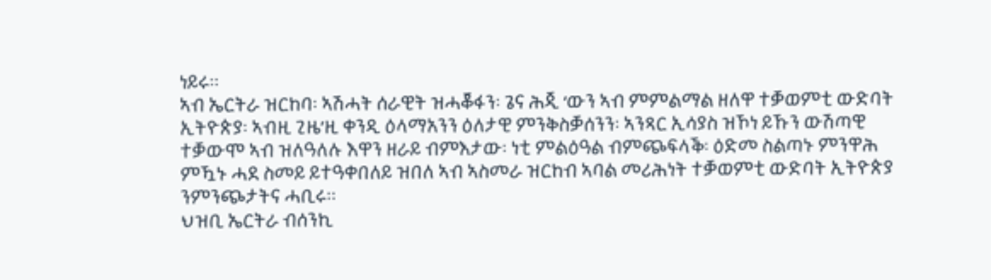ነይሩ።
ኣብ ኤርትራ ዝርከባ፡ ኣሽሓት ሰራዊት ዝሓቖፋን፡ ጌና ሕጂ ‘ውን ኣብ ምምልማል ዘለዋ ተቓወምቲ ውድባት ኢትዮጵያ፡ ኣብዚ ጊዜ’ዚ ቀንዲ ዕላማአንን ዕለታዊ ምንቅስቓሰንን፡ ኣንጻር ኢሳያስ ዝኾነ ይኹን ውሽጣዊ ተቓውሞ ኣብ ዝለዓለሉ እዋን ዘራይ ብምእታው፡ ነቲ ምልዕዓል ብምጭፍላቕ፡ ዕድመ ስልጣኑ ምንዋሕ ምዃኑ ሓደ ስመይ ይተዓቀበለይ ዝበለ ኣብ ኣስመራ ዝርከብ ኣባል መሪሕነት ተቓወምቲ ውድባት ኢትዮጵያ ንምንጭታትና ሓቢሩ።
ህዝቢ ኤርትራ ብሰንኪ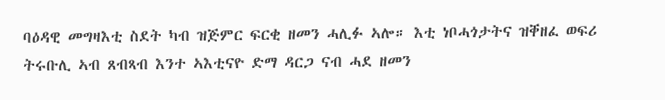ባዕዳዊ መግዛእቲ ስደት ካብ ዝጅምር ፍርቂ ዘመን ሓሊፉ ኣሎ። እቲ ነቦሓጎታትና ዝቐዘፈ ወፍሪ ትሩቡሊ ኣብ ጸብጻብ እንተ ኣእቲናዮ ድማ ዳርጋ ናብ ሓደ ዘመን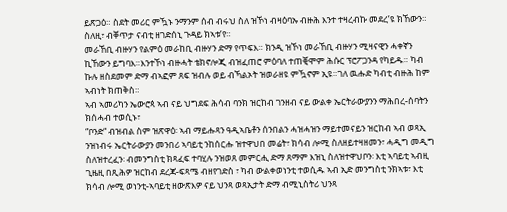ይጽጋዕ። ስደት መሪር ምዃኑ ንማንም ሰብ ብሩህ ስለ ዝኾነ ብዛዕባኡ ብዙሕ እንተ ተዛረብኩ መደረ’ዩ ክኸውን። ስለዚ፣ ብቐጥታ ናብቲ ዘገድሰኒ ጉዳይ ክኣቱ’የ።
መራኸቢ ብዙሃን የልምዕ መራከቢ ብዙሃን ድማ የጥፍእ። ክንዲ ዝኾነ መራኸቢ ብዙሃን ሚዛናዊን ሓቀኛን ኪኸውን ይግባእ።እንተኾነ ብዙሓት ቴክኖሎጂ ብዝፈጠሮ ምዕባለ ተጠቒሞም ሕሱር ፕሮፖጋንዳ የካይዱ። ካብ ኩሉ ዘስደመም ድማ ብኣፎም ጸፍ ዝብሉ ወይ ብኻልኦት ዝወራዘዩ ምዃኖም ኢዩ።ገለ ዉሑድ ካብቲ ብዙሕ ከም ኣብነት ክጠቅስ።
ኣብ ኣመሪካን ኤውሮጳ ኣብ ናይ ህግደፍ ሕሳብ ባንክ ዝርከብ ገንዘብ ናይ ውልቀ ኤርትራውያንን ማሕበረ-ሰባትን ክሰሓብ ተወሲኑ፣
“ቦንድ“ ብዝብል ስም ዝጽዋዕ፡ ኣብ ማይሑጻን ዓዲኣቤቶን ሰንበልን ሓዝሓዝን ማይተመናይን ዝርከብ ኣብ ወጻኢ ንዝነብሩ ኤርትራውያን መንበሪ ኣባይቲ ንከሰርሑ ዝተዋህበ መሬት፣ ክሳብ ሎሚ ስለዘይተዛዘመን፣ ሓዲግ መዲግ ስለዝተረፈን፡ ብመንግስቲ ክጻፈፍ ተባሂሉ ንዝወጸ መምርሒ ድማ ጸማም እዝኒ ስለዝተዋህቦን፡ እቲ ኣባይቲ ኣብዚ ጊዜዚ በጺሕዎ ዝርከብ ደረጃ-ፍጻሜ ብዘየገድስ ፣ ካብ ውልቀወነንቲ ተወሲዱ ኣብ ኢድ መንግስቲ ንክኣቱ፣ እቲ ክሳብ ሎሚ ወነንቲ-ኣባይቲ ዘውጽእዎ ናይ ህንጻ ወጻኢታት ድማ ብሚኒስትሪ ህንጻ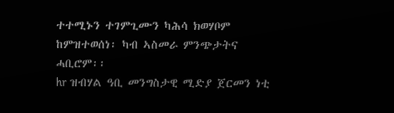ተተሚኑን ተገምጊሙን ካሕሳ ክወሃቦም ከምዝተወሰነ፡ ካብ ኣስመራ ምንጭታትና ሓቢሮም፡፡
hr ዝብሃል ዓቢ መንግስታዊ ሚድያ ጀርመን ነቲ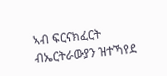ኣብ ፍርናክፈርት ብኤርትራውያን ዝተኻየደ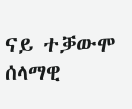ናይ ተቓውሞ ሰላማዊ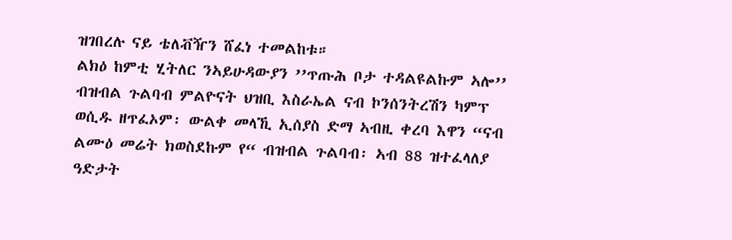ዝገበረሉ ናይ ቴለቭዥን ሸፈነ ተመልከቱ።
ልክዕ ከምቲ ሂትለር ንኣይሁዳውያን ’’ጥጡሕ ቦታ ተዳልዩልኩም ኣሎ’’ ብዝብል ጉልባብ ምልዮናት ህዝቢ እስራኤል ናብ ኮንሰንትረሽን ካምፕ ወሲዱ ዘጥፈኦም፡ ውልቀ መላኺ ኢሰያስ ድማ ኣብዚ ቀረባ እዋን “ናብ ልሙዕ መሬት ክወስደኩም የ“ ብዝብል ጉልባብ፡ ኣብ 88 ዝተፈላለያ ዓድታት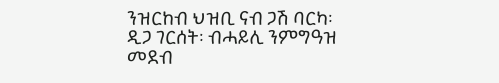ንዝርከብ ህዝቢ ናብ ጋሽ ባርካ፡ ዲጋ ገርሰት፡ ብሓይሊ ንምግዓዝ መደብ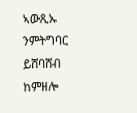ኣውጺኡ ንምትግባር ይሸባሸብ ከምዘሎ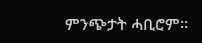ምንጭታት ሓቢሮም።